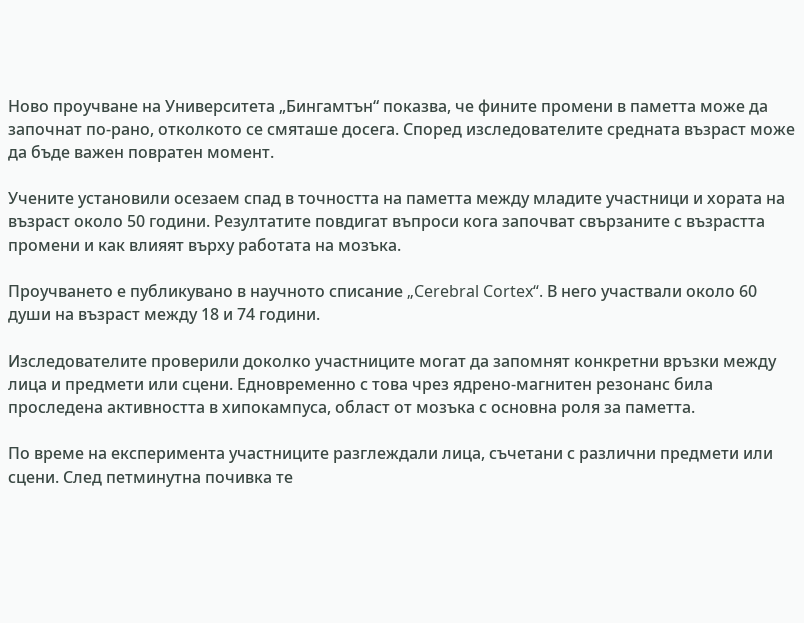Ново проучване на Университета „Бингамтън“ показва, че фините промени в паметта може да започнат по-рано, отколкото се смяташе досега. Според изследователите средната възраст може да бъде важен повратен момент.

Учените установили осезаем спад в точността на паметта между младите участници и хората на възраст около 50 години. Резултатите повдигат въпроси кога започват свързаните с възрастта промени и как влияят върху работата на мозъка.

Проучването е публикувано в научното списание „Cerebral Cortex“. В него участвали около 60 души на възраст между 18 и 74 години.

Изследователите проверили доколко участниците могат да запомнят конкретни връзки между лица и предмети или сцени. Едновременно с това чрез ядрено-магнитен резонанс била проследена активността в хипокампуса, област от мозъка с основна роля за паметта.

По време на експеримента участниците разглеждали лица, съчетани с различни предмети или сцени. След петминутна почивка те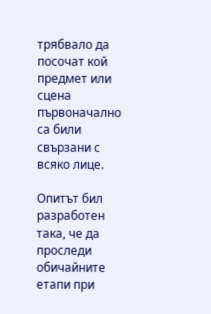трябвало да посочат кой предмет или сцена първоначално са били свързани с всяко лице.

Опитът бил разработен така, че да проследи обичайните етапи при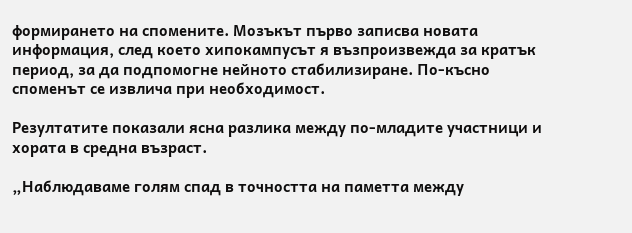формирането на спомените. Мозъкът първо записва новата информация, след което хипокампусът я възпроизвежда за кратък период, за да подпомогне нейното стабилизиране. По-късно споменът се извлича при необходимост.

Резултатите показали ясна разлика между по-младите участници и хората в средна възраст.

„Наблюдаваме голям спад в точността на паметта между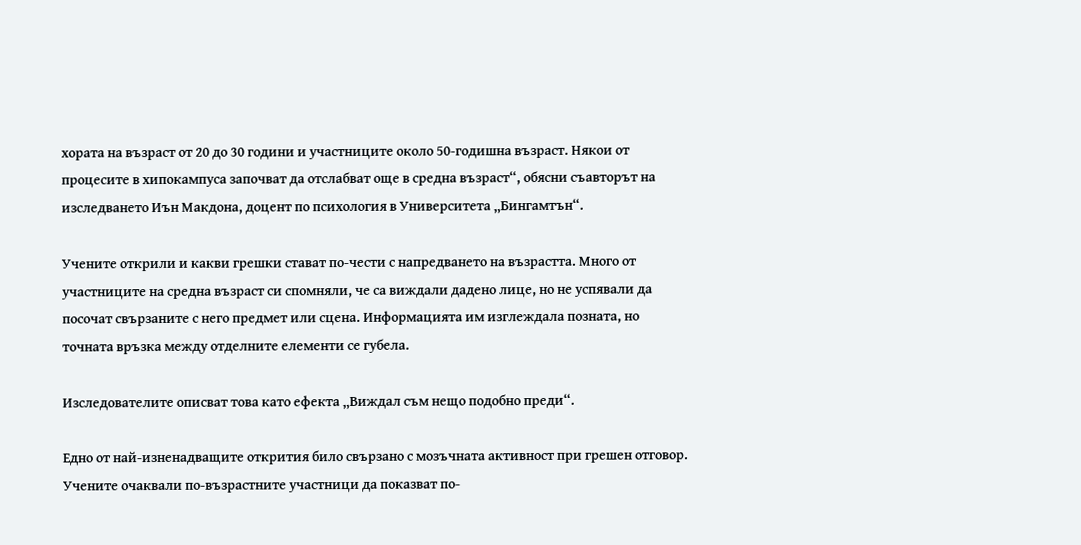хората на възраст от 20 до 30 години и участниците около 50-годишна възраст. Някои от процесите в хипокампуса започват да отслабват още в средна възраст“, обясни съавторът на изследването Иън Макдона, доцент по психология в Университета „Бингамтън“.

Учените открили и какви грешки стават по-чести с напредването на възрастта. Много от участниците на средна възраст си спомняли, че са виждали дадено лице, но не успявали да посочат свързаните с него предмет или сцена. Информацията им изглеждала позната, но точната връзка между отделните елементи се губела.

Изследователите описват това като ефекта „Виждал съм нещо подобно преди“.

Едно от най-изненадващите открития било свързано с мозъчната активност при грешен отговор. Учените очаквали по-възрастните участници да показват по-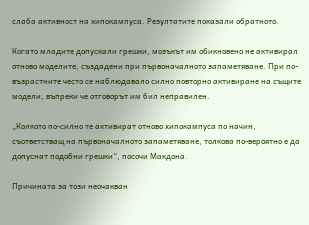слаба активност на хипокампуса. Резултатите показали обратното.

Когато младите допускали грешки, мозъкът им обикновено не активирал отново моделите, създадени при първоначалното запаметяване. При по-възрастните често се наблюдавало силно повторно активиране на същите модели, въпреки че отговорът им бил неправилен.

„Колкото по-силно те активират отново хипокампуса по начин, съответстващ на първоначалното запаметяване, толкова по-вероятно е да допуснат подобни грешки“, посочи Макдона.

Причината за този неочакван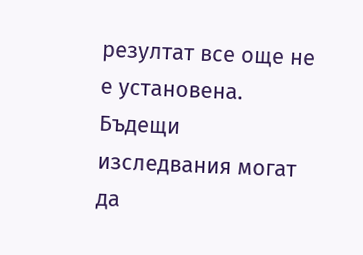резултат все още не е установена. Бъдещи изследвания могат да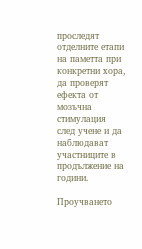проследят отделните етапи на паметта при конкретни хора, да проверят ефекта от мозъчна стимулация след учене и да наблюдават участниците в продължение на години.

Проучването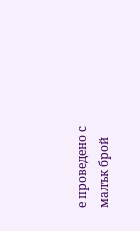е проведено с малък брой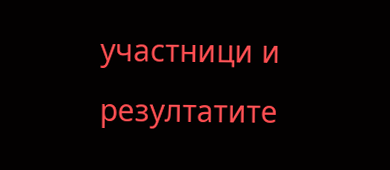участници и резултатите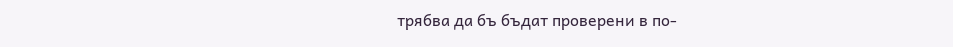трябва да бъ бъдат проверени в по-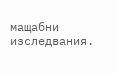мащабни изследвания.